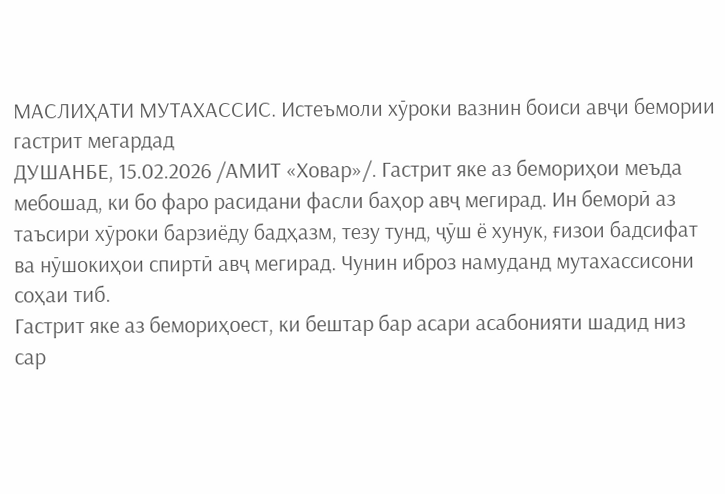МАСЛИҲАТИ МУТАХАССИС. Истеъмоли хӯроки вазнин боиси авҷи бемории гастрит мегардад
ДУШАНБЕ, 15.02.2026 /АМИТ «Ховар»/. Гастрит яке аз бемориҳои меъда мебошад, ки бо фаро расидани фасли баҳор авҷ мегирад. Ин беморӣ аз таъсири хӯроки барзиёду бадҳазм, тезу тунд, ҷӯш ё хунук, ғизои бадсифат ва нӯшокиҳои спиртӣ авҷ мегирад. Чунин иброз намуданд мутахассисони соҳаи тиб.
Гастрит яке аз бемориҳоест, ки бештар бар асари асабонияти шадид низ сар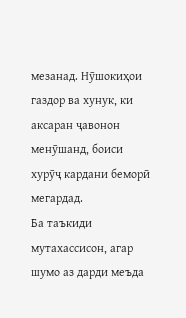мезанад. Нӯшокиҳои газдор ва хунук, ки аксаран ҷавонон менӯшанд, боиси хурӯҷ кардани беморӣ мегардад.
Ба таъкиди мутахассисон, агар шумо аз дарди меъда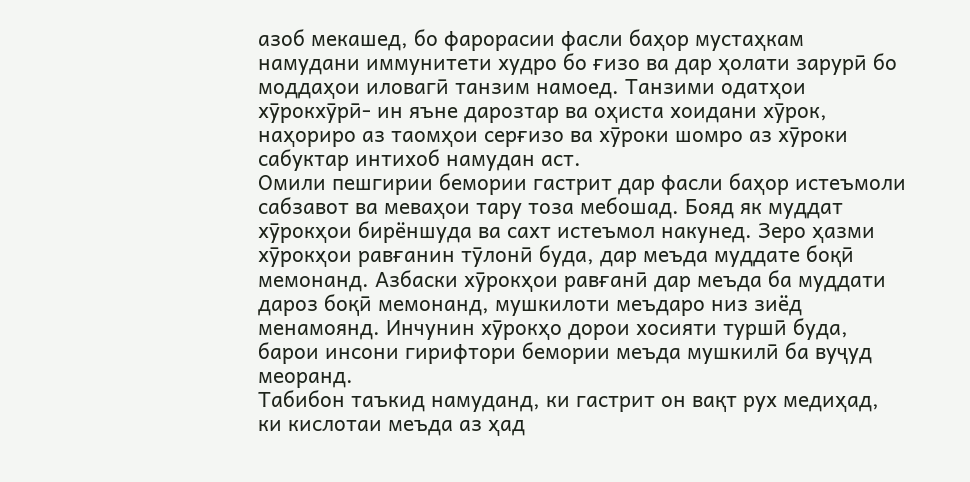азоб мекашед, бо фарорасии фасли баҳор мустаҳкам намудани иммунитети худро бо ғизо ва дар ҳолати зарурӣ бо моддаҳои иловагӣ танзим намоед. Танзими одатҳои хӯрокхӯрӣ- ин яъне дарозтар ва оҳиста хоидани хӯрок, наҳориро аз таомҳои серғизо ва хӯроки шомро аз хӯроки сабуктар интихоб намудан аст.
Омили пешгирии бемории гастрит дар фасли баҳор истеъмоли сабзавот ва меваҳои тару тоза мебошад. Бояд як муддат хӯрокҳои бирёншуда ва сахт истеъмол накунед. Зеро ҳазми хӯрокҳои равғанин тӯлонӣ буда, дар меъда муддате боқӣ мемонанд. Азбаски хӯрокҳои равғанӣ дар меъда ба муддати дароз боқӣ мемонанд, мушкилоти меъдаро низ зиёд менамоянд. Инчунин хӯрокҳо дорои хосияти туршӣ буда, барои инсони гирифтори бемории меъда мушкилӣ ба вуҷуд меоранд.
Табибон таъкид намуданд, ки гастрит он вақт рух медиҳад, ки кислотаи меъда аз ҳад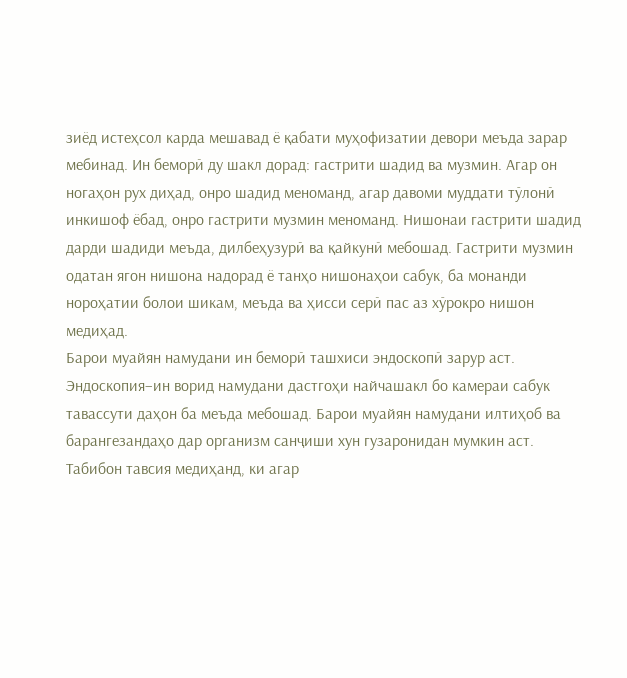зиёд истеҳсол карда мешавад ё қабати муҳофизатии девори меъда зарар мебинад. Ин беморӣ ду шакл дорад: гастрити шадид ва музмин. Агар он ногаҳон рух диҳад, онро шадид меноманд, агар давоми муддати тӯлонӣ инкишоф ёбад, онро гастрити музмин меноманд. Нишонаи гастрити шадид дарди шадиди меъда, дилбеҳузурӣ ва қайкунӣ мебошад. Гастрити музмин одатан ягон нишона надорад ё танҳо нишонаҳои сабук, ба монанди нороҳатии болои шикам, меъда ва ҳисси серӣ пас аз хӯрокро нишон медиҳад.
Барои муайян намудани ин беморӣ ташхиси эндоскопӣ зарур аст. Эндоскопия–ин ворид намудани дастгоҳи найчашакл бо камераи сабук тавассути даҳон ба меъда мебошад. Барои муайян намудани илтиҳоб ва барангезандаҳо дар организм санҷиши хун гузаронидан мумкин аст.
Табибон тавсия медиҳанд, ки агар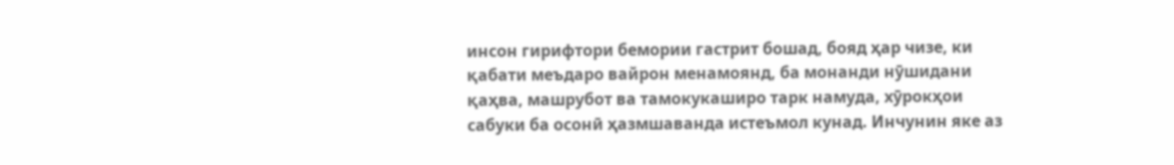инсон гирифтори бемории гастрит бошад, бояд ҳар чизе, ки қабати меъдаро вайрон менамоянд, ба монанди нӯшидани қаҳва, машрубот ва тамокукаширо тарк намуда, хӯрокҳои сабуки ба осонӣ ҳазмшаванда истеъмол кунад. Инчунин яке аз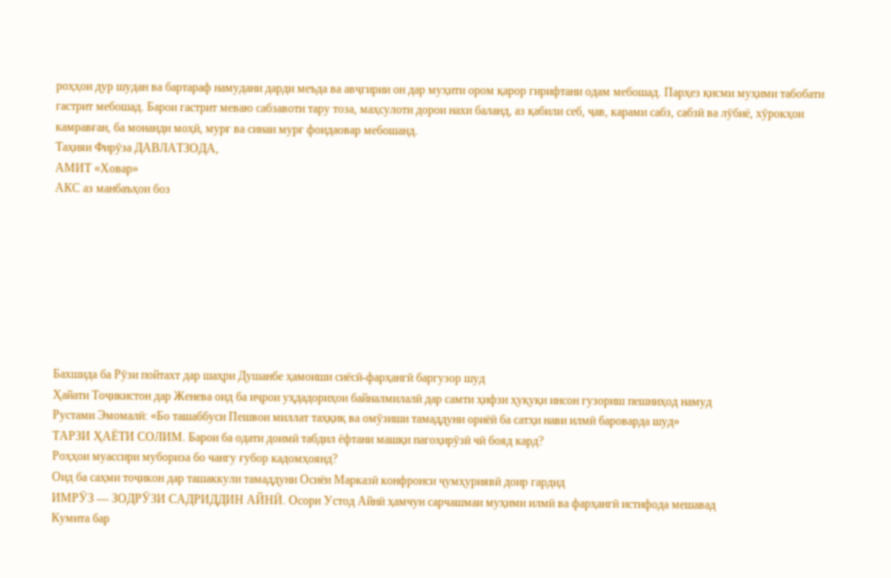роҳҳои дур шудан ва бартараф намудани дарди меъда ва авҷгирии он дар муҳити ором қарор гирифтани одам мебошад. Парҳез қисми муҳими табобати гастрит мебошад. Барои гастрит меваю сабзавоти тару тоза, маҳсулоти дорои нахи баланд, аз қабили себ, ҷав, карами сабз, сабзӣ ва лӯбиё, хӯрокҳои камравған, ба монанди моҳӣ, мурғ ва синаи мурғ фоидаовар мебошанд.
Таҳияи Фирӯза ДАВЛАТЗОДА,
АМИТ «Ховар»
АКС аз манбаъҳои боз








Бахшида ба Рӯзи пойтахт дар шаҳри Душанбе ҳамоиши сиёсӣ-фарҳангӣ баргузор шуд
Ҳайати Тоҷикистон дар Женева оид ба иҷрои уҳдадориҳои байналмилалӣ дар самти ҳифзи ҳуқуқи инсон гузориш пешниҳод намуд
Рустами Эмомалӣ: «Бо ташаббуси Пешвои миллат таҳқиқ ва омӯзиши тамаддуни ориёӣ ба сатҳи нави илмӣ бароварда шуд»
ТАРЗИ ҲАЁТИ СОЛИМ. Барои ба одати доимӣ табдил ёфтани машқи пагоҳирӯзӣ чӣ бояд кард?
Роҳҳои муассири мубориза бо чангу ғубор кадомҳоянд?
Оид ба саҳми тоҷикон дар ташаккули тамаддуни Осиёи Марказӣ конфронси ҷумҳуриявӣ доир гардид
ИМРӮЗ — ЗОДРӮЗИ САДРИДДИН АЙНӢ. Осори Устод Айнӣ ҳамчун сарчашмаи муҳими илмӣ ва фарҳангӣ истифода мешавад
Кумита бар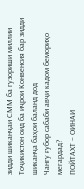зидди шиканҷаи СММ ба гузориши миллии Тоҷикистон оид ба иҷрои Конвенсия бар зидди шиканҷа баҳои баланд дод
Чангу ғубор сабаби авҷи кадом бемориҳо мегардад?
ПОЙТАХТ – ОИНАИ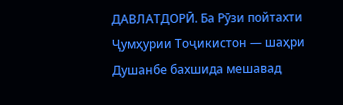ДАВЛАТДОРӢ. Ба Рӯзи пойтахти Ҷумҳурии Тоҷикистон — шаҳри Душанбе бахшида мешавад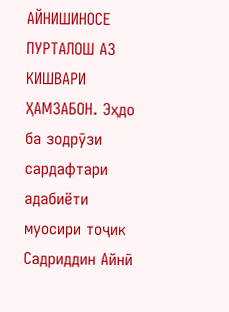АЙНИШИНОСЕ ПУРТАЛОШ АЗ КИШВАРИ ҲАМЗАБОН. Эҳдо ба зодрӯзи сардафтари адабиёти муосири тоҷик Садриддин Айнӣ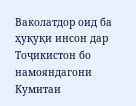Ваколатдор оид ба ҳуқуқи инсон дар Тоҷикистон бо намояндагони Кумитаи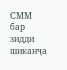СММ бар зидди шиканҷа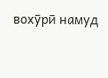вохӯрӣ намуд